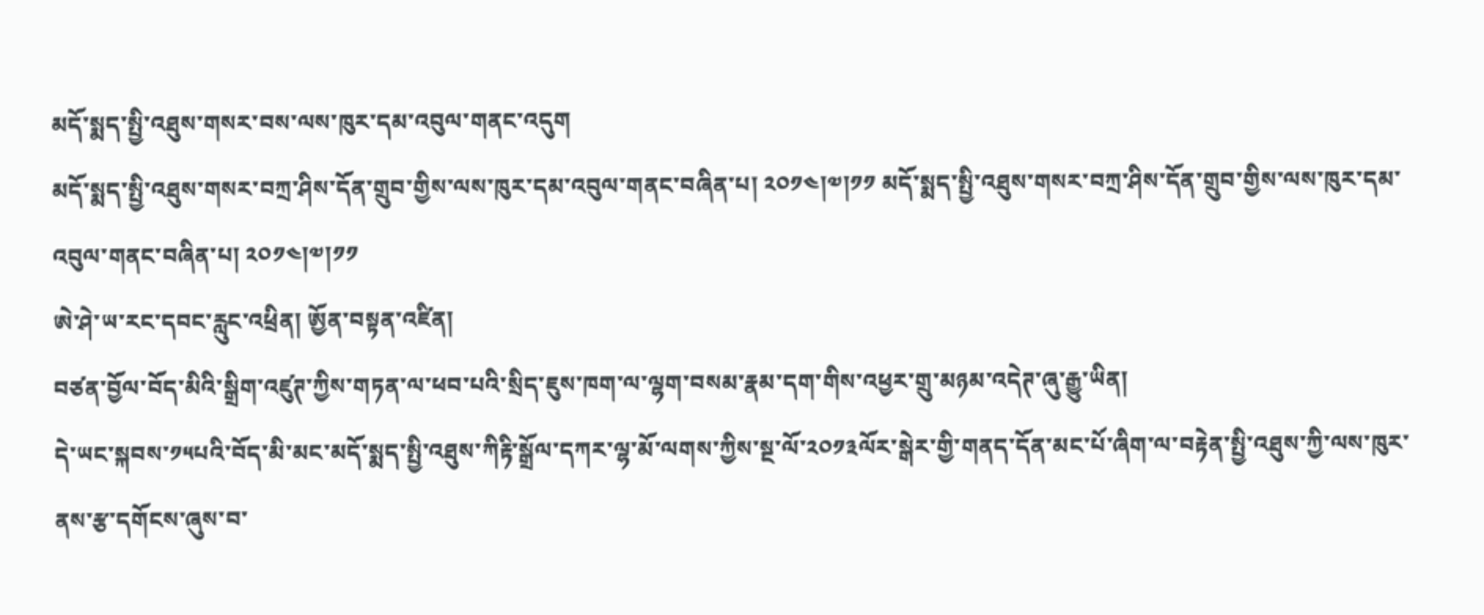མདོ་སྨད་སྤྱི་འཐུས་གསར་བས་ལས་ཁུར་དམ་འབུལ་གནང་འདུག
མདོ་སྨད་སྤྱི་འཐུས་གསར་བཀྲ་ཤིས་དོན་གྲུབ་གྱིས་ལས་ཁུར་དམ་འབུལ་གནང་བཞིན་པ། ༢༠༡༤།༧།༡༡ མདོ་སྨད་སྤྱི་འཐུས་གསར་བཀྲ་ཤིས་དོན་གྲུབ་གྱིས་ལས་ཁུར་དམ་འབུལ་གནང་བཞིན་པ། ༢༠༡༤།༧།༡༡
ཨེ་ཤེ་ཡ་རང་དབང་རླུང་འཕྲིན། ཨྱོན་བསྟན་འཛིན།
བཙན་བྱོལ་བོད་མིའི་སྒྲིག་འཛུཊ་ཀྱིས་གཏན་ལ་ཕབ་པའི་སྲིད་ཇུས་ཁག་ལ་ལྷག་བསམ་རྣམ་དག་གིས་འཕྱར་གྲུ་མཉམ་འདེཊ་ཞུ་རྒྱུ་ཡིན།
དེ་ཡང་སྐབས་༡༥པའི་བོད་མི་མང་མདོ་སྨད་སྤྱི་འཐུས་ཀིརྟི་སྒྲོལ་དཀར་ལྷ་མོ་ལགས་ཀྱིས་སྔ་ལོ་༢༠༡༣ལོར་སྒེར་གྱི་གནད་དོན་མང་པོ་ཞིག་ལ་བརྟེན་སྤྱི་འཐུས་ཀྱི་ལས་ཁུར་ནས་རྩ་དགོངས་ཞུས་བ་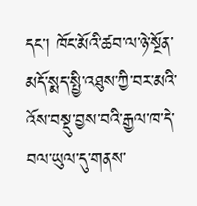དང་། ཁོང་མོའི་ཚབ་ལ་ཉེ་སྔོན་མདོ་སྨད་སྤྱི་འཐུས་ཀྱི་བར་མའི་འོས་བསྡུ་བྱས་བའི་རྒྱལ་ཁ་དེ་བལ་ཡུལ་དུ་གནས་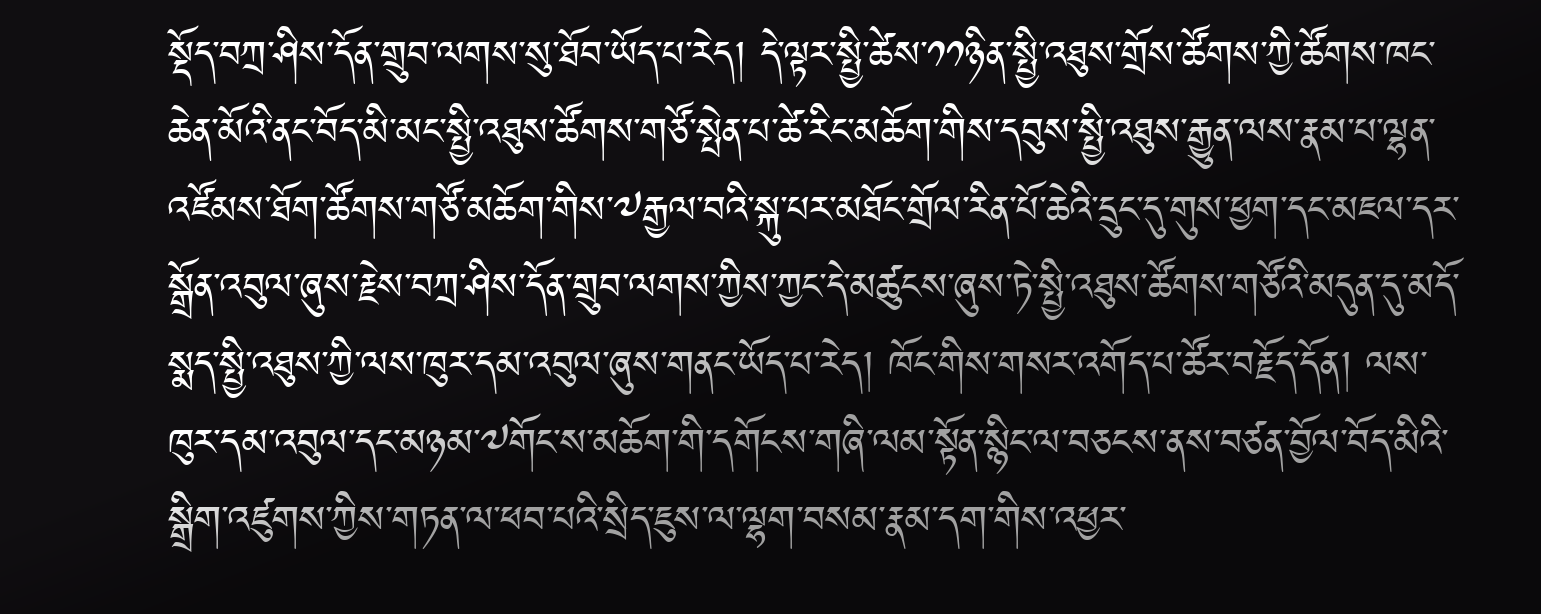སྡོད་བཀྲ་ཤིས་དོན་གྲུབ་ལགས་སུ་ཐོབ་ཡོད་པ་རེད། དེ་ལྟར་སྤྱི་ཚེས་༡༡ཉིན་སྤྱི་འཐུས་གྲོས་ཚོགས་ཀྱི་ཚོགས་ཁང་ཆེན་མོའི་ནང་བོད་མི་མང་སྤྱི་འཐུས་ཚོགས་གཙོ་སྤེན་པ་ཚེ་རིང་མཆོག་གིས་དབུས་སྤྱི་འཐུས་རྒྱུན་ལས་རྣམ་པ་ལྷན་འཛོམས་ཐོག་ཚོགས་གཙོ་མཆོག་གིས་༧རྒྱལ་བའི་སྐུ་པར་མཐོང་གྲོལ་རིན་པོ་ཆེའི་དྲུང་དུ་གུས་ཕྱག་དང་མཇལ་དར་སྒྲོན་འབུལ་ཞུས་རྗེས་བཀྲ་ཤིས་དོན་གྲུབ་ལགས་ཀྱིས་ཀྱང་དེ་མཚུངས་ཞུས་ཏེ་སྤྱི་འཐུས་ཚོགས་གཙོའི་མདུན་དུ་མདོ་སྨད་སྤྱི་འཐུས་ཀྱི་ལས་ཁུར་དམ་འབུལ་ཞུས་གནང་ཡོད་པ་རེད། ཁོང་གིས་གསར་འགོད་པ་ཚོར་བརྗོད་དོན། ལས་ཁུར་དམ་འབུལ་དང་མཉམ་༧གོང་ས་མཆོག་གི་དགོངས་གཞི་ལམ་སྟོན་སྙིང་ལ་བཅངས་ནས་བཙན་བྱོལ་བོད་མིའི་སྒྲིག་འཛུགས་ཀྱིས་གཏན་ལ་ཕབ་པའི་སྲིད་ཇུས་ལ་ལྷག་བསམ་རྣམ་དག་གིས་འཕྱར་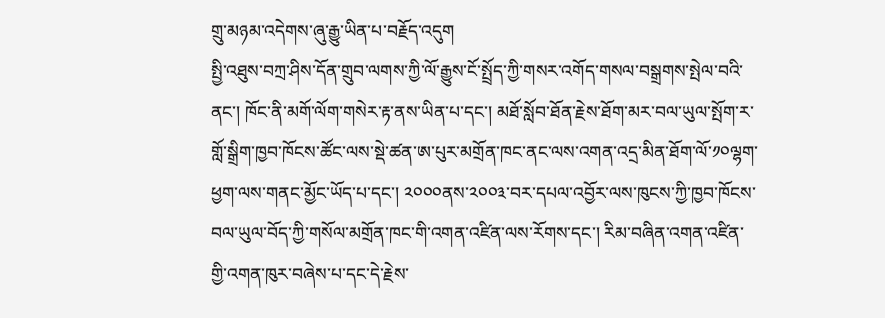གྲུ་མཉམ་འདེགས་ཞུ་རྒྱུ་ཡིན་པ་བརྗོད་འདུག
སྤྱི་འཐུས་བཀྲ་ཤིས་དོན་གྲུབ་ལགས་ཀྱི་ལོ་རྒྱུས་ངོ་སྤྲོད་ཀྱི་གསར་འགོད་གསལ་བསྒྲགས་སྤེལ་བའི་ནང་། ཁོང་ནི་མགོ་ལོག་གསེར་རྟ་ནས་ཡིན་པ་དང་། མཐོ་སློབ་ཐོན་རྗེས་ཐོག་མར་བལ་ཡུལ་སྤོག་ར་གློ་སྒྲིག་ཁྱབ་ཁོངས་ཚོང་ལས་སྡེ་ཚན་ཨ་པུར་མགྲོན་ཁང་ནང་ལས་འགན་འདྲ་མིན་ཐོག་ལོ་༡༠ལྷག་ཕྱག་ལས་གནང་མྱོང་ཡོད་པ་དང་། ༢༠༠༠ནས་༢༠༠༣་བར་དཔལ་འབྱོར་ལས་ཁུངས་ཀྱི་ཁྱབ་ཁོངས་བལ་ཡུལ་བོད་ཀྱི་གསོལ་མགྲོན་ཁང་གི་འགན་འཛིན་ལས་རོགས་དང་། རིམ་བཞིན་འགན་འཛིན་གྱི་འགན་ཁུར་བཞེས་པ་དང་དེ་རྗེས་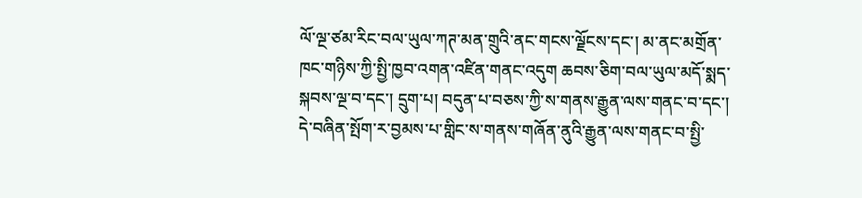ལོ་ལྔ་ཙམ་རིང་བལ་ཡུལ་ཀཊ་མན་གྲུའི་ནང་གངས་ལྗོངས་དང་། མ་ནང་མགྲོན་ཁང་གཉིས་ཀྱི་སྤྱི་ཁྱབ་འགན་འཛིན་གནང་འདུག ཆབས་ཅིག་བལ་ཡུལ་མདོ་སྨད་སྐབས་ལྔ་བ་དང་། དྲུག་པ། བདུན་པ་བཅས་ཀྱི་ས་གནས་རྒྱུན་ལས་གནང་བ་དང་། དེ་བཞིན་སྤོག་ར་བྱམས་པ་གླིང་ས་གནས་གཞོན་ནུའི་རྒྱུན་ལས་གནང་བ་སྤྱི་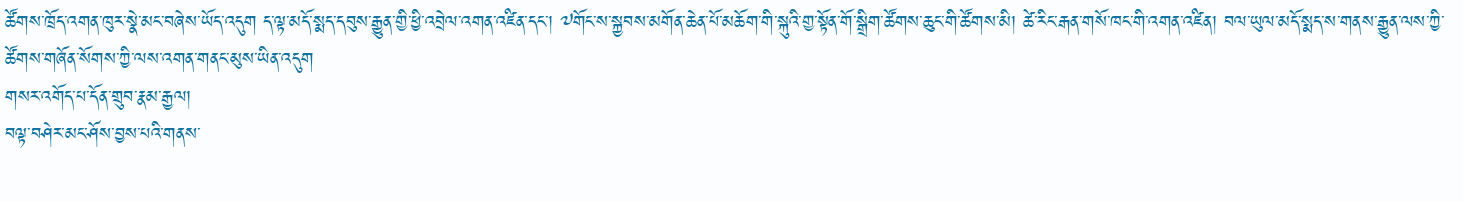ཚོགས་ཁྲོད་འགན་ཁུར་སྣེ་མང་བཞེས་ཡོད་འདུག ད་ལྟ་མདོ་སྨད་དབུས་རྒྱུན་གྱི་ཕྱི་འབྲེལ་འགན་འཛིན་དང་། ༧གོང་ས་སྐྱབས་མགོན་ཆེན་པོ་མཆོག་གི་སྐུའི་གྱ་སྟོན་གོ་སྒྲིག་ཚོགས་ཆུང་གི་ཚོགས་མི། ཚེ་རིང་རྒན་གསོ་ཁང་གི་འགན་འཛིན། བལ་ཡུལ་མདོ་སྨད་ས་གནས་རྒྱུན་ལས་ཀྱི་ཚོགས་གཞོན་སོགས་ཀྱི་ལས་འགན་གནང་མུས་ཡིན་འདུག
གསར་འགོད་པ་དོན་གྲུབ་རྣམ་རྒྱལ།
བལྟ་བཤེར་མང་ཤོས་བྱས་པའི་གནས་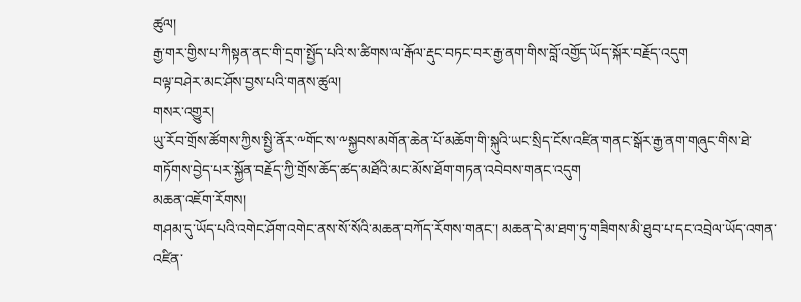ཚུལ།
རྒྱ་གར་གྱིས་པ་ཀིསྟན་ནང་གི་དྲག་སྤྱོད་པའི་ས་ཚིགས་ལ་རྒོལ་རྡུང་བཏང་བར་རྒྱ་ནག་གིས་བློ་འགྱོད་ཡོད་སྐོར་བརྗོད་འདུག
བལྟ་བཤེར་མང་ཤོས་བྱས་པའི་གནས་ཚུལ།
གསར་འགྱུར།
ཡུ་རོབ་གྲོས་ཚོགས་ཀྱིས་སྤྱི་ནོར་༸གོང་ས་༸སྐྱབས་མགོན་ཆེན་པོ་མཆོག་གི་སྐུའི་ཡང་སྲིད་ངོས་འཛིན་གནང་སྒོར་རྒྱ་ནག་གཞུང་གིས་ཐེ་གཏོགས་བྱེད་པར་སྐྱོན་བརྗོད་ཀྱི་གྲོས་ཆོད་ཚད་མཐོའི་མང་མོས་ཐོག་གཏན་འབེབས་གནང་འདུག
མཆན་འཇོག་རོགས།
གཤམ་དུ་ཡོད་པའི་འགེང་ཤོག་འགེང་ནས་སོ་སོའི་མཆན་བཀོད་རོགས་གནང་། མཆན་དེ་མ་ཐག་ཏུ་གཟིགས་མི་ཐུབ་པ་དང་འབྲེལ་ཡོད་འགན་འཛིན་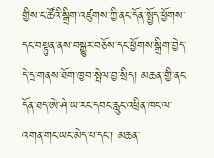གྱིས་ང་ཚོའི་སྒྲིག་འཛུགས་ཀྱི་ནང་དོན་སྤྱོད་ཕྱོགས་དང་བསྟུན་ནས་བསྒྱུར་བཅོས་དང་ཕྱོགས་སྒྲིག་བྱེད་དེ་དྲ་གནས་ཐོག་ཁྱབ་སྤེལ་བྱ་སྲིད། མཆན་གྱི་ནང་དོན་ཐད་ཨེ་ཤེ་ཡ་རང་དབང་རླུང་འཕྲིན་ཁང་ལ་འགན་གང་ཡང་མེད་པ་དང་། མཆན་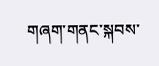གཞག་གནང་སྐབས་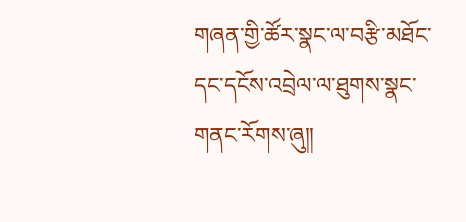གཞན་གྱི་ཚོར་སྣང་ལ་བརྩི་མཐོང་དང་དངོས་འབྲེལ་ལ་ཐུགས་སྣང་གནང་རོགས་ཞུ༎